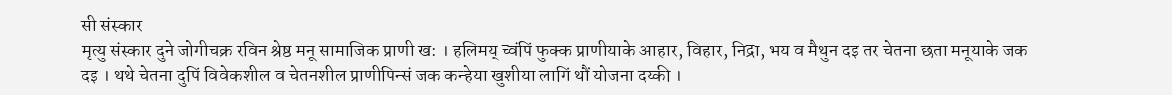सी संस्कार
मृत्यु संस्कार दुने जोगीचक्र रविन श्रेष्ठ मनू सामाजिक प्राणी ख: । हलिमय् च्वंपिं फुक्क प्राणीयाके आहार, विहार, निद्रा, भय व मैथुन दइ तर चेतना छता मनूयाके जक दइ । थथे चेतना दुपिं विवेकशील व चेतनशील प्राणीपिन्सं जक कन्हेया खुशीया लागिं थौं योजना दय्की ।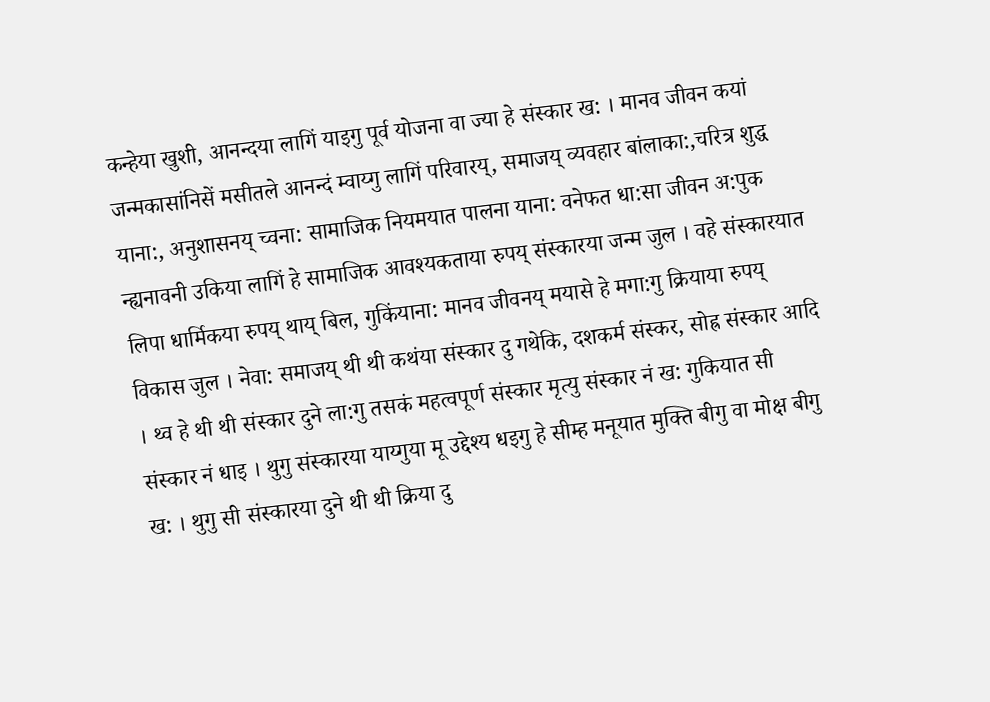कन्हेया खुशी, आनन्दया लागिं याइगु पूर्व योजना वा ज्या हे संस्कार ख: । मानव जीवन कयां जन्मकासांनिसें मसीतले आनन्दं म्वाय्गु लागिं परिवारय्, समाजय् व्यवहार बांलाका:,चरित्र शुद्ध याना:, अनुशासनय् च्वना: सामाजिक नियमयात पालना याना: वनेफत धा:सा जीवन अ:पुक न्ह्यनावनी उकिया लागिं हे सामाजिक आवश्यकताया रुपय् संस्कारया जन्म जुल । वहे संस्कारयात लिपा धार्मिकया रुपय् थाय् बिल, गुकिंयाना: मानव जीवनय् मयासे हे मगा:गु क्रियाया रुपय् विकास जुल । नेवा: समाजय् थी थी कथंया संस्कार दु गथेकि, दशकर्म संस्कर, सोह्र संस्कार आदि । थ्व हे थी थी संस्कार दुने ला:गु तसकं महत्वपूर्ण संस्कार मृत्यु संस्कार नं ख: गुकियात सी संस्कार नं धाइ । थुगु संस्कारया याय्गुया मू उद्देश्य धइगु हे सीम्ह मनूयात मुक्ति बीगु वा मोक्ष बीगु ख: । थुगु सी संस्कारया दुने थी थी क्रिया दु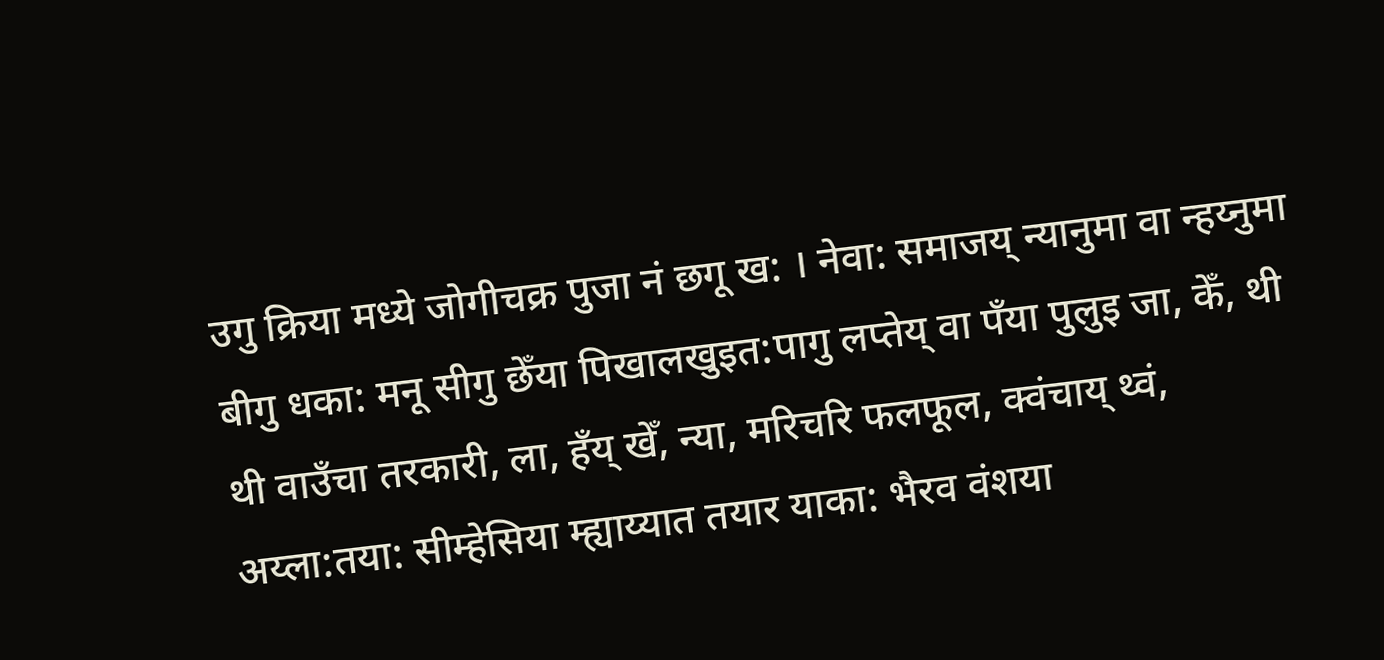उगु क्रिया मध्ये जोगीचक्र पुजा नं छगू ख: । नेवा: समाजय् न्यानुमा वा न्हय्नुमा बीगु धका: मनू सीगु छेँया पिखालखुइत:पागु लप्तेय् वा पँया पुलुइ जा, केँ, थी थी वाउँचा तरकारी, ला, हँय् खेँ, न्या, मरिचरि फलफूल, क्वंचाय् थ्वं, अय्ला:तया: सीम्हेसिया म्ह्याय्यात तयार याका: भैरव वंशया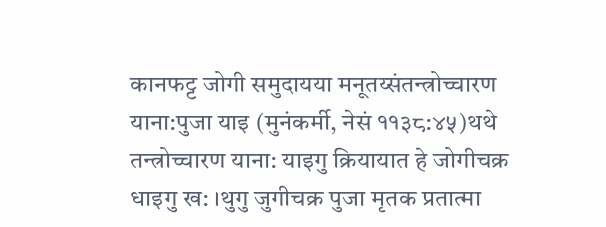कानफट्ट जोगी समुदायया मनूतय्संतन्त्रोच्चारण याना:पुजा याइ (मुनंकर्मी, नेसं ११३८:४५)थथे तन्त्रोच्चारण याना: याइगु क्रियायात हे जोगीचक्र धाइगु ख: ।थुगु जुगीचक्र पुजा मृतक प्रतात्मा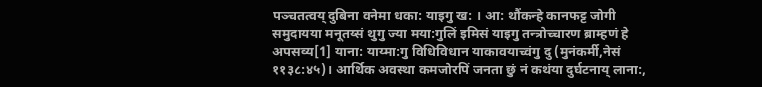पञ्चतत्वय् दुबिना वनेमा धका: याइगु ख: । आ: थौंकन्हे कानफट्ट जोगी समुदायया मनूतय्सं थुगु ज्या मया:गुलिं इमिसं याइगु तन्त्रोच्चारण ब्राम्हणं हे अपसव्य[1] याना: याय्मा:गु विधिविधान याकावयाच्वंगु दु (मुनंकर्मी,नेसं ११३८:४५)। आर्थिक अवस्था कमजोरपिं जनता छुं नं कथंया दुर्घटनाय् लाना:,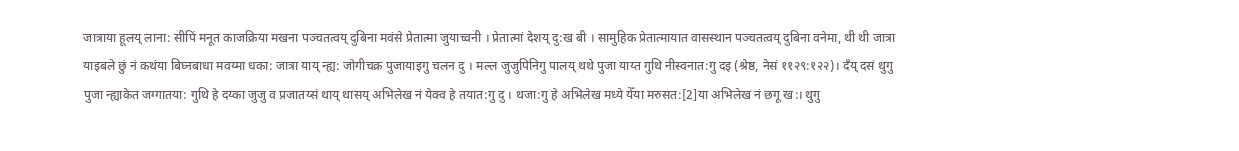जात्राया हूलय् लाना: सीपिं मनूत काजक्रिया मखना पञ्चतत्वय् दुबिना मवंसे प्रेतात्मा जुयाच्वनी । प्रेतात्मां देशय् दु:ख बी । सामुहिक प्रेतात्मायात वासस्थान पञ्चतत्वय् दुबिना वनेमा, थी थी जात्रा याइबले छुं नं कथंया बिघ्नबाधा मवय्मा धका: जात्रा याय् न्ह्य: जोगीचक्र पुजायाइगु चलन दु । मल्ल जुजुपिनिगु पालय् थथे पुजा याय्त गुथि नीस्वनात:गु दइ (श्रेष्ठ, नेसं ११२९:१२२)। दँय् दसं थुगु पुजा न्ह्याकेत जग्गातया: गुथि हे दय्का जुजु व प्रजातय्सं थाय् थासय् अभिलेख नं येक्व हे तयात:गु दु । थजा:गु हे अभिलेख मध्ये येँया मरुसत:[2]या अभिलेख नं छगू ख:। थुगु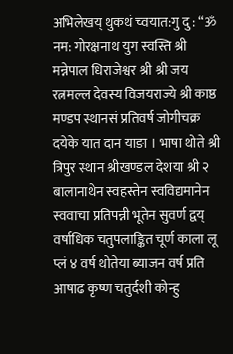अभिलेखय् थुकथं च्वयात:गु दु : “ॐ नम: गोरक्षनाथ युग स्वस्ति श्री मन्नेपाल धिराजेश्वर श्री श्री जय रत्नमल्ल देवस्य विजयराज्ये श्री काष्ठ मण्डप स्थानसं प्रतिवर्ष जोगीचक्र दयेके यात दान याङा । भाषा थोते श्री त्रिपुर स्थान श्रीखण्डल देशया श्री २ बालानाथेन स्वहस्तेन स्वविद्यमानेन स्ववाचा प्रतिपन्नी भूतेन सुवर्ण द्वय् वर्षाधिक चतुपलाङ्कित चूर्ण काला लू प्लं ४ वर्ष थोतेया ब्याजन वर्ष प्रति आषाढ कृष्ण चतुर्दशी कोन्हु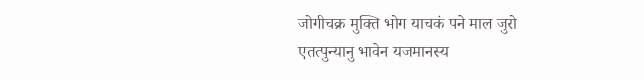जोगीचक्र मुक्ति भोग याचकं पने माल जुरो एतत्पुन्यानु भावेन यजमानस्य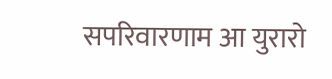सपरिवारणाम आ युरारो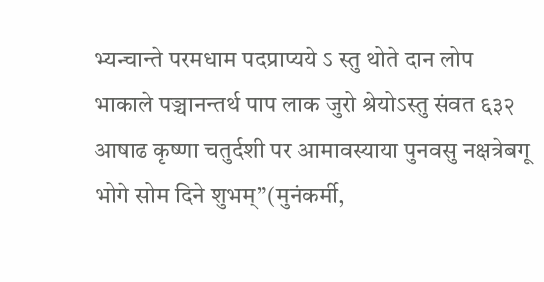भ्यन्चान्ते परमधाम पदप्राप्यये ऽ स्तु थोते दान लोप भाकाले पञ्चानन्तर्थ पाप लाक जुरो श्रेयोऽस्तु संवत ६३२ आषाढ कृष्णा चतुर्दशी पर आमावस्याया पुनवसु नक्षत्रेबगू भोगे सोम दिने शुभम्”(मुनंकर्मी,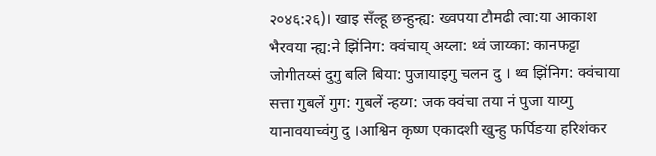२०४६:२६)। खाइ सँल्हू छन्हुन्ह्य: ख्वपया टौमढी त्वा:या आकाश भैरवया न्ह्य:ने झिंनिग: क्वंचाय् अय्ला: थ्वं जाय्का: कानफट्टा जोगीतय्सं दुगु बलि बिया: पुजायाइगु चलन दु । थ्व झिंनिग: क्वंचाया सत्ता गुबलें गुग: गुबलें न्हय्ग: जक क्वंचा तया नं पुजा याय्गु यानावयाच्वंगु दु ।आश्विन कृष्ण एकादशी खुन्हु फर्पिङया हरिशंकर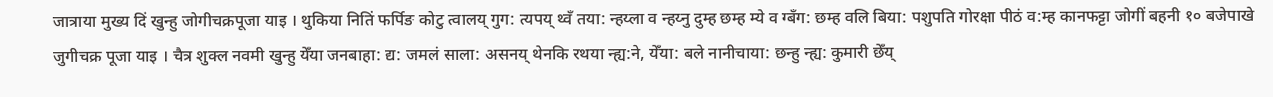जात्राया मुख्य दिं खुन्हु जोगीचक्रपूजा याइ । थुकिया नितिं फर्पिङ कोटु त्वालय् गुग: त्यपय् थ्वँ तया: न्हय्ला व न्हय्नु दुम्ह छम्ह म्ये व ग्बँग: छम्ह वलि बिया: पशुपति गोरक्षा पीठं व:म्ह कानफट्टा जोगीं बहनी १० बजेपाखे जुगीचक्र पूजा याइ । चैत्र शुक्ल नवमी खुन्हु येँया जनबाहा: द्य: जमलं साला: असनय् थेनकि रथया न्ह्य:ने, येँया: बले नानीचाया: छन्हु न्ह्य: कुमारी छेँय्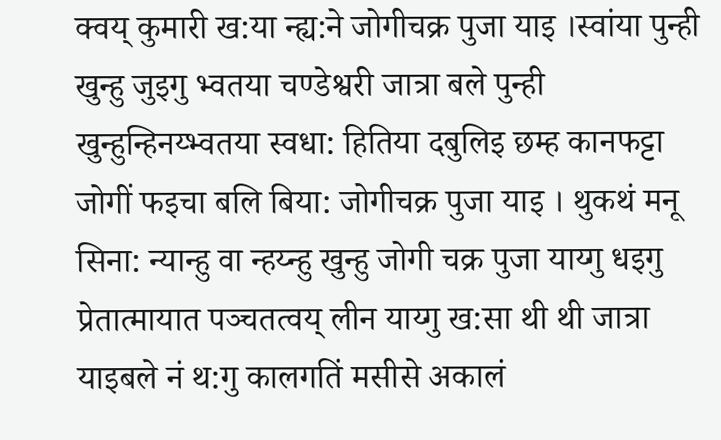क्वय् कुमारी ख:या न्ह्य:ने जोगीचक्र पुजा याइ ।स्वांया पुन्ही खुन्हु जुइगु भ्वतया चण्डेश्वरी जात्रा बले पुन्ही खुन्हुन्हिनय्भ्वतया स्वधा: हितिया दबुलिइ छम्ह कानफट्टा जोगीं फइचा बलि बिया: जोगीचक्र पुजा याइ । थुकथं मनू सिना: न्यान्हु वा न्हय्न्हु खुन्हु जोगी चक्र पुजा याय्गु धइगु प्रेतात्मायात पञ्चतत्वय् लीन याय्गु ख:सा थी थी जात्रा याइबले नं थ:गु कालगतिं मसीसे अकालं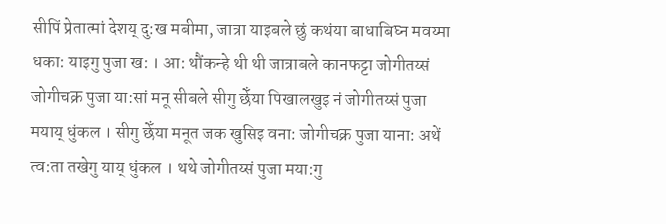सीपिं प्रेतात्मां देशय् दु:ख मबीमा, जात्रा याइबले छुं कथंया बाधाबिघ्न मवय्मा धका: याइगु पुजा ख: । आ: थौंकन्हे थी थी जात्राबले कानफट्टा जोगीतय्सं जोगीचक्र पुजा या:सां मनू सीबले सीगु छेँया पिखालखुइ नं जोगीतय्सं पुजा मयाय् धुंकल । सीगु छेँया मनूत जक खुसिइ वना: जोगीचक्र पुजा याना: अथें त्व:ता तखेगु याय् धुंकल । थथे जोगीतय्सं पुजा मया:गु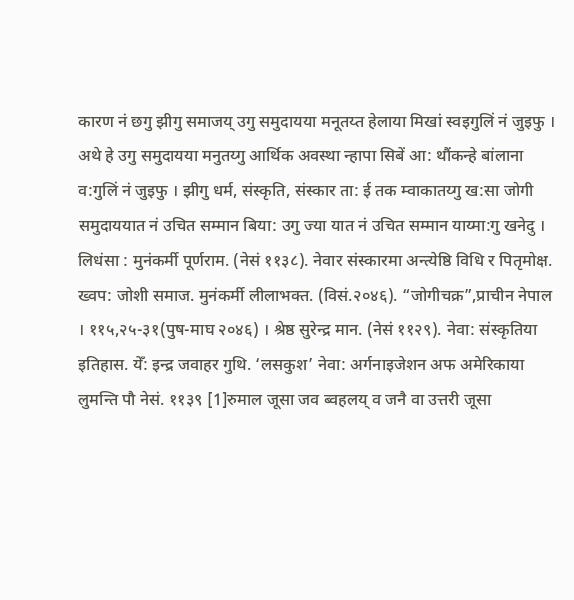कारण नं छगु झीगु समाजय् उगु समुदायया मनूतय्त हेलाया मिखां स्वइगुलिं नं जुइफु । अथे हे उगु समुदायया मनुतय्गु आर्थिक अवस्था न्हापा सिबें आ: थौंकन्हे बांलाना व:गुलिं नं जुइफु । झीगु धर्म, संस्कृति, संस्कार ता: ई तक म्वाकातय्गु ख:सा जोगी समुदाययात नं उचित सम्मान बिया: उगु ज्या यात नं उचित सम्मान याय्मा:गु खनेदु । लिधंसा : मुनंकर्मी पूर्णराम. (नेसं ११३८). नेवार संस्कारमा अन्त्येष्ठि विधि र पितृमोक्ष. ख्वप: जोशी समाज. मुनंकर्मी लीलाभक्त. (विसं.२०४६). “जोगीचक्र”,प्राचीन नेपाल । ११५,२५-३१(पुष-माघ २०४६) । श्रेष्ठ सुरेन्द्र मान. (नेसं ११२९). नेवा: संस्कृतिया इतिहास. येँ: इन्द्र जवाहर गुथि. ‘लसकुश’ नेवा: अर्गनाइजेशन अफ अमेरिकाया लुमन्ति पौ नेसं. ११३९ [1]रुमाल जूसा जव ब्वहलय् व जनै वा उत्तरी जूसा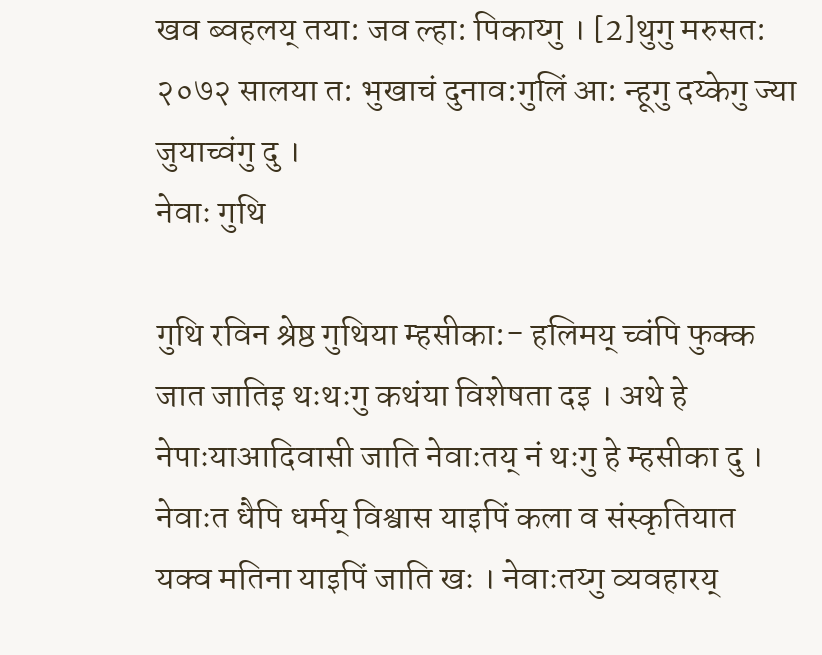खव ब्वहलय् तया: जव ल्हा: पिकाय्गु । [2]थुगु मरुसत: २०७२ सालया त: भुखाचं दुनाव:गुलिं आ: न्हूगु दय्केगु ज्या जुयाच्वंगु दु ।
नेवाः गुथि

गुथि रविन श्रेष्ठ गुथिया म्हसीका:- हलिमय् च्वंपि फुक्क जात जातिइ थःथःगु कथंया विशेषता दइ । अथे हे नेपाःयाआदिवासी जाति नेवाःतय् नं थःगु हे म्हसीका दु । नेवाःत धैपि धर्मय् विश्वास याइपिं कला व संस्कृतियात यक्व मतिना याइपिं जाति खः । नेवाःतय्गु व्यवहारय्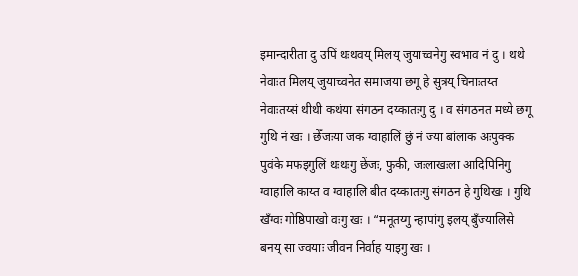इमान्दारीता दु उपिं थःथवय् मिलय् जुयाच्वनेगु स्वभाव नं दु । थथे नेवाःत मिलय् जुयाच्वनेत समाजया छगू हे सुत्रय् चिनाःतय्त नेवाःतय्सं थीथी कथंया संगठन दय्कातःगु दु । व संगठनत मध्ये छगू गुथि नं खः । छेँजःया जक ग्वाहालिं छुं नं ज्या बांलाक अःपुक्क पुवंके मफइगुलिं थःथःगु छेंजः, फुकी, जःलाखःला आदिपिनिगु ग्वाहालि काय्त व ग्वाहालि बीत दय्कातःगु संगठन हे गुथिखः । गुथि खँग्वः गोष्ठिपाखो वःगु खः । “मनूतय्गु न्हापांगु इलय् बुँज्यालिसे बनय् सा ज्वयाः जीवन निर्वाह याइगु खः ।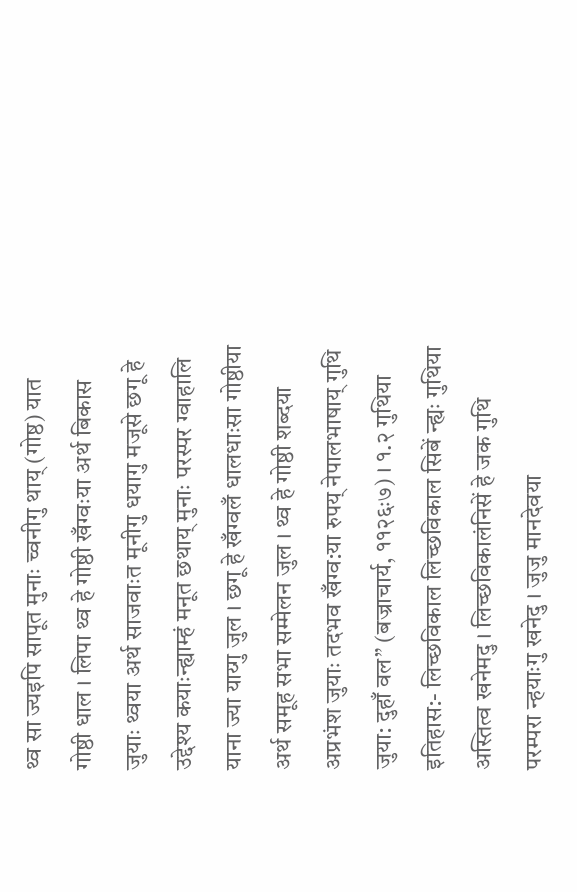थ्व सा ज्यइपि सापूत मुनाः च्वनीगु थाय् (गोष्ठ) यात गोष्ठी धाल । लिपा थ्व हे गोष्ठी खँग्वःया अर्थ बिकास जुयाः थ्वया अर्थ साजवाःत मूनीगु धयागु मजूसे छगू हे उद्देश्य कयाःन्ह्याम्हं मनूत छथाय् मुनाः परस्पर ग्वाहालि याना ज्या याय्गु जुल । छगू हे खँग्वलँ धालधाःसा गोष्ठीया अर्थ समूह सभा सम्मेलन जुल । थ्व हे गोष्ठी शब्दया अप्रभंश जुयाः तदभव खँग्व:या रुपय् नेपालभाषाय् गुथि जुया: दुहाँ वल” (बज्राचार्य, ११२६ः७) । १.२ गुथिया इतिहास:- लिच्छविकाल लिच्छविकाल सिबें न्ह्यः गुथिया अस्तित्व खनेमदु । लिच्छविकालंनिसें हे जक गुथि परम्परा न्हयाःगु खनेदु । जुजु मानदेवया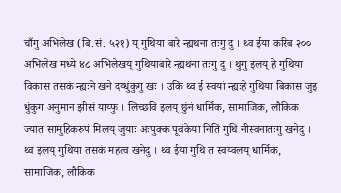चाँगु अभिलेख (बि.सं. ५२१) य् गुथिया बारे न्ह्यथना तःगु दु । थ्व ईया करिब २०० अभिलेख मध्ये ४८ अभिलेखय् गुथियाबारे न्ह्यथना तःगु दु । थुगु इलय् हे गुथिया विकास तसकं न्ह्यःने खने दय्धुंकुगु खः । उकिं थ्व ई स्वयां न्ह्यःहे गुथिया बिकास जुइ धुंकुग अनुमान झीसं याय्फु । लिच्छवि इलय् छुंनं धार्मिक, सामाजिक, लौकिक ज्यात सामुहिकरुपं मिलय् जुयाः अःपुक्क पूवंकेया नितिं गुथि नीस्वनातःगु खनेदु । थ्व इलय् गुथिया तसकं महत्व खनेदु । थ्व ईया गुथि त स्वय्वलय् धार्मिक, सामाजिक, लौकिक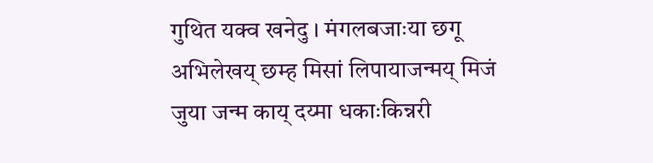गुथित यक्व खनेदु । मंगलबजाःया छगू अभिलेखय् छम्ह मिसां लिपायाजन्मय् मिजं जुया जन्म काय् दय्मा धकाःकिन्नरी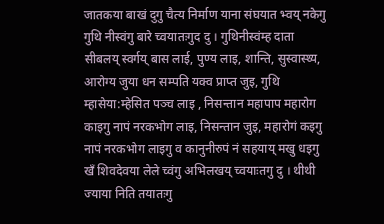जातकया बाखं दुगु चैत्य निर्माण याना संघयात भ्वय् नकेगु गुथि नीस्वंगु बारे च्वयातःगुद दु । गुथिनीस्वंम्ह दाता सीबलय् स्वर्गय् बास लाई, पुण्य लाइ, शान्ति, सुस्वास्थ्य, आरोग्य जुया धन सम्पति यक्व प्राप्त जुइ, गुथि म्हासेया:म्हेसित पञ्च लाइ , निसन्तान महापाप महारोग काइगु नापं नरकभोग लाइ, निसन्तान जुइ, महारोगं कइगु नापं नरकभोग लाइगु व कानुनीरुपं नं सहयाय् मखु धइगु खँ शिवदेवया लेले च्वंगु अभिलखय् च्वयाःतगु दु । थीथी ज्याया निति तयातःगु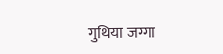गुथिया जग्गा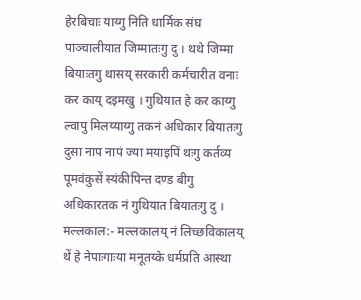हेरबिचाः याय्गु निति धार्मिक संघ पाञ्चालीयात जिम्मातःगु दु । थथे जिम्मा बियाःतगु थासय् सरकारी कर्मचारीत वनाः कर काय् दइमखु । गुथियात हे कर काय्गु ल्वापु मिलय्याय्गु तकनं अधिकार बियातःगु दुसा नाप नापं ज्या मयाइपिं थःगु कर्तव्य पूमवंकुसें स्यंकीपिन्त दण्ड बीगु अधिकारतक नं गुथियात बियातःगु दु । मल्लकाल:- मल्लकालय् नं लिच्छविकालय् थें हे नेपाःगाःया मनूतय्के धर्मप्रति आस्था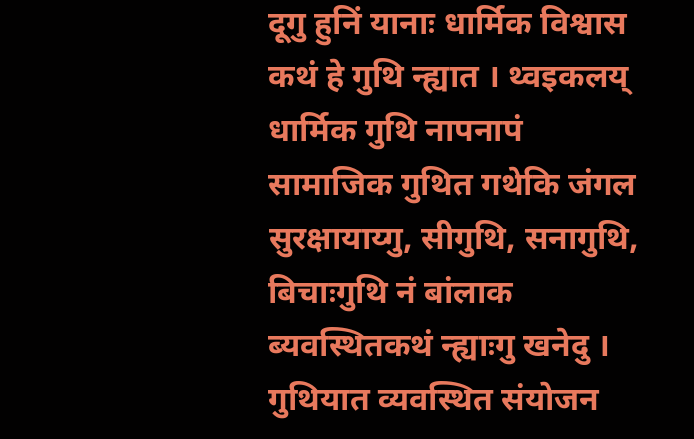दूगु हुनिं यानाः धार्मिक विश्वास कथं हे गुथि न्ह्यात । थ्वइकलय् धार्मिक गुथि नापनापं सामाजिक गुथित गथेकि जंगल सुरक्षायाय्गु, सीगुथि, सनागुथि, बिचाःगुथि नं बांलाक ब्यवस्थितकथं न्ह्याःगु खनेदु । गुथियात व्यवस्थित संयोजन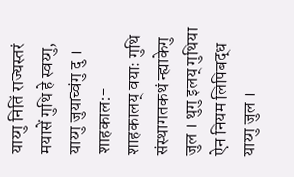याय्गु नितिं राज्यस्तरं मयासें गुथि हे स्वय्गु, याय्गु जुयाच्वंगु दु । शाहकाल:- शाहकालय् वयाः गुथि संस्थागतकथं न्ह्याकेगु जुल । थुगु इलय् गुथिया ऐन नियम लिपिबद्ध याय्गु जुल ।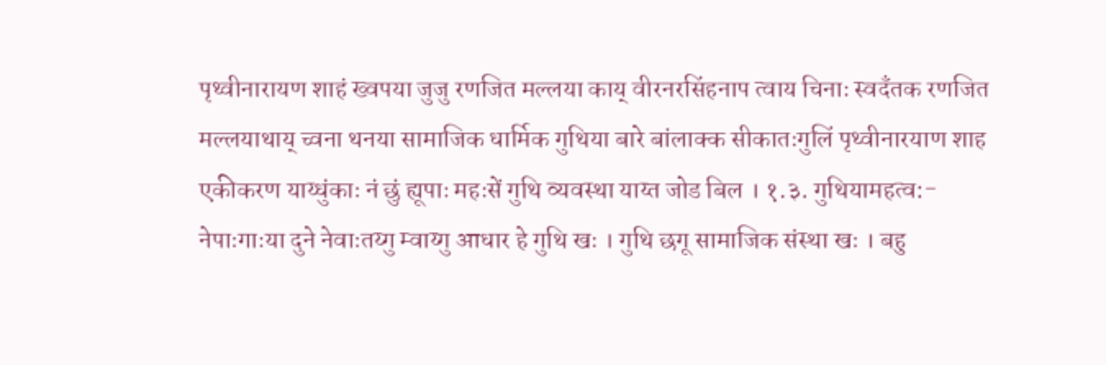पृथ्वीनारायण शाहं ख्वपया जुजु रणजित मल्लया काय् वीरनरसिंहनाप त्वाय चिनाः स्वदँतक रणजित मल्लयाथाय् च्वना थनया सामाजिक धार्मिक गुथिया बारे बांलाक्क सीकातःगुलिं पृथ्वीनारयाण शाह एकीकरण याय्धुंकाः नं छुं ह्यूपाः महःसें गुथि व्यवस्था याय्त जोड बिल । १.३. गुथियामहत्व:- नेपाःगाःया दुने नेवाःतय्गु म्वाय्गु आधार हे गुथि खः । गुथि छगू सामाजिक संस्था खः । बहु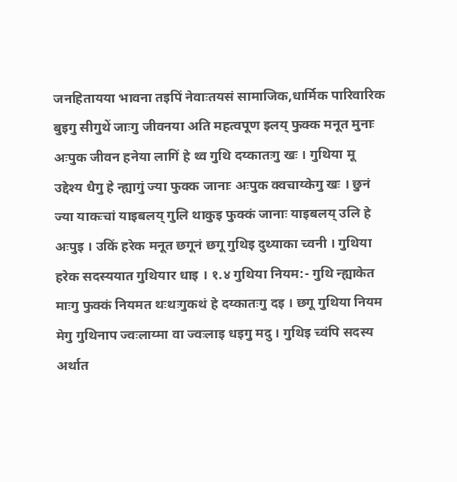जनहितायया भावना तइपिं नेवाःतयसं सामाजिक,धार्मिक पारिवारिक बुइगु सीगुथें जाःगु जीवनया अति महत्वपूण इलय् फुक्क मनूत मुनाः अःपुक जीवन हनेया लागिं हे थ्व गुथि दय्कातःगु खः । गुथिया मू उद्देश्य धैगु हे न्ह्यागुं ज्या फुक्क जानाः अःपुक क्वचाय्केगु खः । छुनं ज्या याकःचां याइबलय् गुलि थाकुइ फुक्कं जानाः याइबलय् उलि हे अःपुइ । उकिं हरेक मनूत छगूनं छगू गुथिइ दुथ्याका च्वनी । गुथिया हरेक सदस्ययात गुथियार धाइ । १.४ गुथिया नियम:- गुथि न्ह्याकेत माःगु फुक्कं नियमत थःथःगुकथं हे दय्कातःगु दइ । छगू गुथिया नियम मेगु गुथिनाप ज्वःलाय्मा वा ज्वःलाइ धइगु मदु । गुथिइ च्वंपि सदस्य अर्थात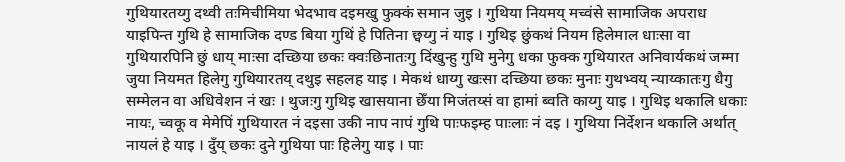गुथियारतय्गु दथ्वी तःमिचीमिया भेदभाव दइमखु फुक्कं समान जुइ । गुथिया नियमय् मच्वंसे सामाजिक अपराध याइपिन्त गुथि हे सामाजिक दण्ड बिया गुथिं हे पितिना छ्वय्गु नं याइ । गुथिइ छुंकथं नियम हिलेमाल धाःसा वा गुथियारपिनि छुं धाय् माःसा दच्छिया छकः क्वःछिनातःगु दिंखुन्हु गुथि मुनेगु धका फुक्क गुथियारत अनिवार्यकथं जम्मा जुया नियमत हिलेगु गुथियारतय् दथुइ सहलह याइ । मेकथं धाय्गु खःसा दच्छिया छकः मुनाः गुथभ्वय् न्याय्कातःगु धैगु सम्मेलन वा अधिवेशन नं खः । थुजःगु गुथिइ खासयाना छेँया मिजंतय्सं वा हामां ब्वति काय्गु याइ । गुथिइ थकालि धकाः नायः, च्वकू व मेमेपिं गुथियारत नं दइसा उकी नाप नापं गुथि पाःफइम्ह पाःलाः नं दइ । गुथिया निर्देशन थकालि अर्थात् नायलं हे याइ । दुँय् छकः दुने गुथिया पाः हिलेगु याइ । पाः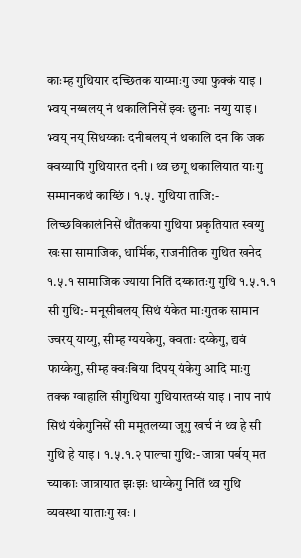काःम्ह गुथियार दच्छितक याय्माःगु ज्या फुक्कं याइ । भ्वय् नय्बलय् नं थकालिनिसें झ्वः छुनाः नय्गु याइ । भ्वय् नय् सिधय्काः दनीबलय् नं थकालि दन कि जक क्वय्यापिं गुथियारत दनी । थ्व छगू थकालियात याःगु सम्मानकथं काय्छिं । १.५. गुथिया ताजि:- लिच्छविकालंनिसें थौंतकया गुथिया प्रकृतियात स्वय्गु खःसा सामाजिक, धार्मिक, राजनीतिक गुथित खनेद १.५.१ सामाजिक ज्याया नितिं दय्कातःगु गुथि १.५.१.१ सी गुथि:- मनूसीबलय् सिथं यंकेत माःगुतक सामान ज्वरय् याय्गु, सीम्ह ग्ययकेगु, क्वताः दय्केगु, द्यवं फाय्केगु, सीम्ह क्वःबिया दिपय् यंकेगु आदि माःगु तक्क ग्वाहालि सीगुथिया गुथियारतय्सं याइ । नाप नापं सिथं यंकेगुनिसें सी ममूतलय्या जूगु खर्च नं थ्व हे सी गुथि हे याइ । १.५.१.२ पाल्चा गुथि:- जात्रा पर्बय् मत च्याकाः जात्रायात झःझः धाय्केगु नितिं थ्व गुथि व्यवस्था याताःगु खः ।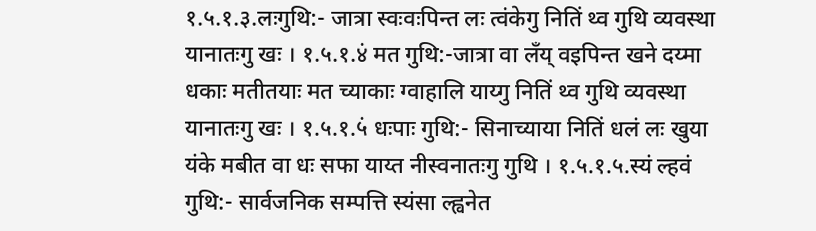१.५.१.३.लःगुथि:- जात्रा स्वःवःपिन्त लः त्वंकेगु नितिं थ्व गुथि व्यवस्था यानातःगु खः । १.५.१.४ं मत गुथि:-जात्रा वा लँय् वइपिन्त खने दय्मा धकाः मतीतयाः मत च्याकाः ग्वाहालि याय्गु नितिं थ्व गुथि व्यवस्था यानातःगु खः । १.५.१.५ं धःपाः गुथि:- सिनाच्याया नितिं धलं लः खुया यंके मबीत वा धः सफा याय्त नीस्वनातःगु गुथि । १.५.१.५.स्यं ल्हवं गुथि:- सार्वजनिक सम्पत्ति स्यंसा ल्ह्वनेत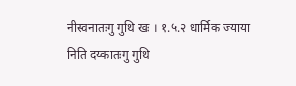नीस्वनातःगु गुथि खः । १.५.२ धार्मिक ज्याया निति दय्कातःगु गुथि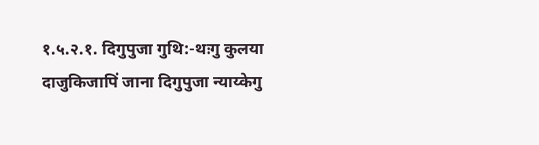१.५.२.१. दिगुपुजा गुथि:-थःगु कुलया दाजुकिजापिं जाना दिगुपुजा न्याय्केगु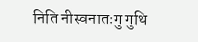निति नीस्वनातःगु गुथि